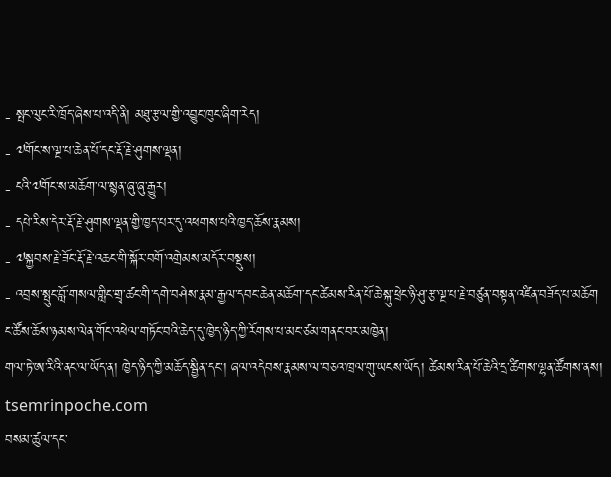- སྤང་ལུང་རི་ཁྲོད་ཞེས་པ་འདི་ནི། མཐུ་རྩལ་གྱི་འབྱུང་ཁུང་ཞིག་རེད།
- ༧གོང་ས་ལྔ་པ་ཆེན་པོ་དང་རྡོ་རྗེ་ཤུགས་ལྡན།
- ངའི་༧གོང་ས་མཆོག་ལ་སྙན་ཞུ་ཞུ་རྒྱུར།
- དཔེ་རིས་དེར་རྡོ་རྗེ་ཤུགས་ལྡན་གྱི་ཁྱད་པར་དུ་འཕགས་པའི་ཁྱད་ཆོས་རྣམས།
- ༧སྐྱབས་རྗེ་ཟོང་རྡོ་རྗེ་འཆང་གི་སྐོར་བགོ་འགྲེམས་མདོར་བསྡུས།
- འབྲས་སྤུང་བློ་གསལ་གླིང་གྲྭ་ཚང་གི་དགེ་བཤེས་རྣམ་རྒྱལ་དབང་ཆེན་མཆོག་དང་ཚེམས་རིན་པོ་ཆེ་སྐུ་ཕྲེང་ཉི་ཤུ་རྩ་ལྔ་པ་རྗེ་བཙུན་བསྟན་འཛིན་བཟོད་པ་མཆོག
ང་ཚོས་ཆོས་ཉམས་ལེན་གོང་འཕེལ་གཏོང་བའི་ཆེད་དུ་ཁྱེད་ཉིད་ཀྱི་རོགས་པ་མང་ཙམ་གནང་བར་མཁྱེན།
གལ་ཏེ་ཨ་རིའི་ནང་ལ་ཡོད་ན། ཁྱེད་ཉིད་ཀྱི་མཆོད་སྦྱིན་དང་། ཞལ་འདེབས་རྣམས་ལ་བཅའ་ཁྲལ་གུ་ཡངས་ཡོད། ཚེམས་རིན་པོ་ཆེའི་དྲ་ཚིགས་ལྷན་ཚོགས་ནས། tsemrinpoche.com
བསམ་ཚུལ་དང་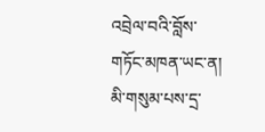འབྲེལ་བའི་བློས་གཏོང་མཁན་ཡང་ན། མི་གསུམ་པས་དྲ་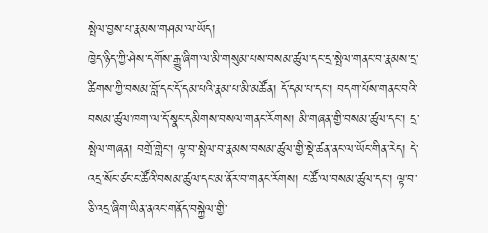སྤེལ་བྱས་པ་རྣམས་གཤམ་ལ་ཡོད།
ཁྱེད་ཉིད་ཀྱི་ཤེས་དགོས་རྒྱུ་ཞིག་ལ་མི་གསུམ་པས་བསམ་ཚུལ་དང་དྲ་སྤེལ་གནང་བ་རྣམས་དྲ་ཚིགས་ཀྱི་བསམ་བློ་དང་དོ་དམ་པའི་རྣམ་པ་མི་མཚོན། དོ་དམ་པ་དང་། བདག་པོས་གནང་བའི་བསམ་ཚུལ་ཁག་ལ་དོ་སྣང་དམིགས་བསལ་གནང་རོགས། མི་གཞན་གྱི་བསམ་ཚུལ་དང་། དྲ་སྤེལ་གཞན། བགྲོ་གླེང་། ལྟ་བ་སྤེལ་བ་རྣམས་བསམ་ཚུལ་གྱི་སྡེ་ཚན་ནང་ལ་ཡོང་གིན་རེད། དེ་འདྲ་སོང་ཙང་ང་ཚོའི་བསམ་ཚུལ་དང་མ་ནོར་བ་གནང་རོགས། ང་ཚོ་ལ་བསམ་ཚུལ་དང་། ལྟ་བ་ཅི་འདྲ་ཞིག་ཡིན་ནའང་གནོད་བསྐྱེལ་གྱི་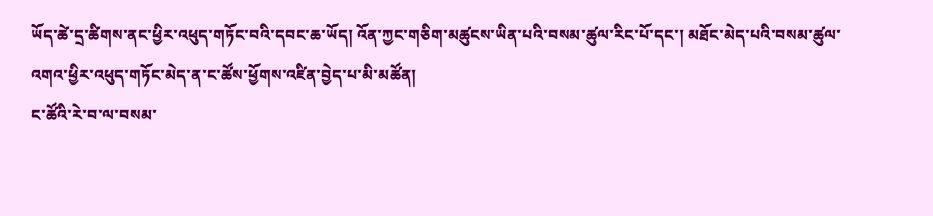ཡོད་ཚེ་དྲ་ཚིགས་ནང་ཕྱིར་འཕུད་གཏོང་བའི་དབང་ཆ་ཡོད། འོན་ཀྱང་གཅིག་མཚུངས་ཡིན་པའི་བསམ་ཚུལ་རིང་པོ་དང་། མཐོང་མེད་པའི་བསམ་ཚུལ་འགའ་ཕྱིར་འཕུད་གཏོང་མེད་ན་ང་ཚོས་ཕྱོགས་འཛིན་བྱེད་པ་མི་མཚོན།
ང་ཚོའི་རེ་བ་ལ་བསམ་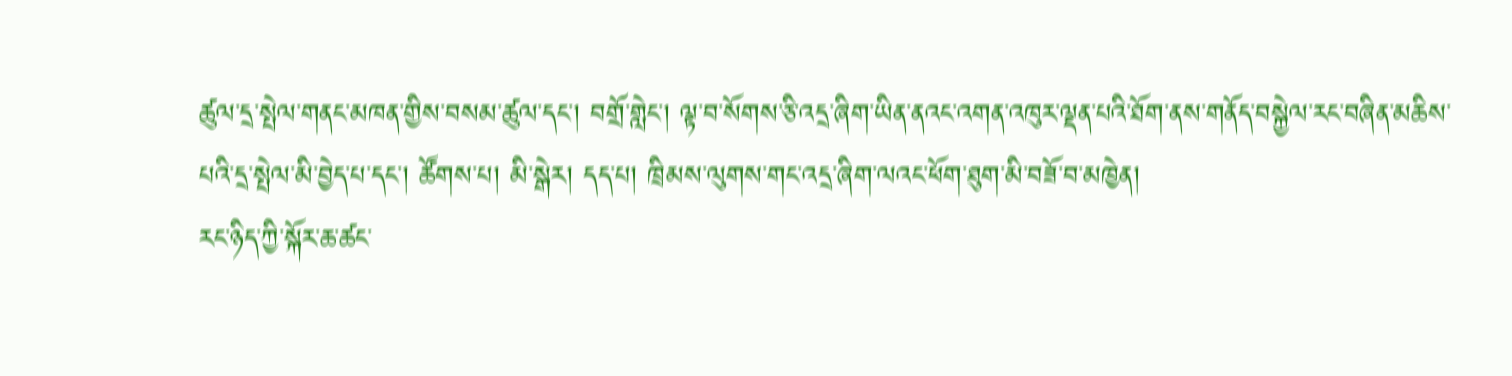ཚུལ་དྲ་སྤེལ་གནང་མཁན་གྱིས་བསམ་ཚུལ་དང་། བགྲོ་གླེང་། ལྟ་བ་སོགས་ཅི་འདྲ་ཞིག་ཡིན་ནའང་འགན་འཁུར་ལྡན་པའི་ཐོག་ནས་གནོད་བསྐྱེལ་རང་བཞིན་མཆིས་པའི་དྲ་སྤེལ་མི་བྱེད་པ་དང་། ཚོགས་པ། མི་སྒེར། དད་པ། ཁྲིམས་ལུགས་གང་འདྲ་ཞིག་ལའང་ཕོག་ཐུག་མི་བཟོ་བ་མཁྱེན།
རང་ཉིད་ཀྱི་སྐོར་ཆ་ཚང་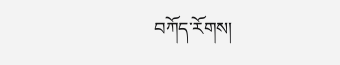བཀོད་རོགས།